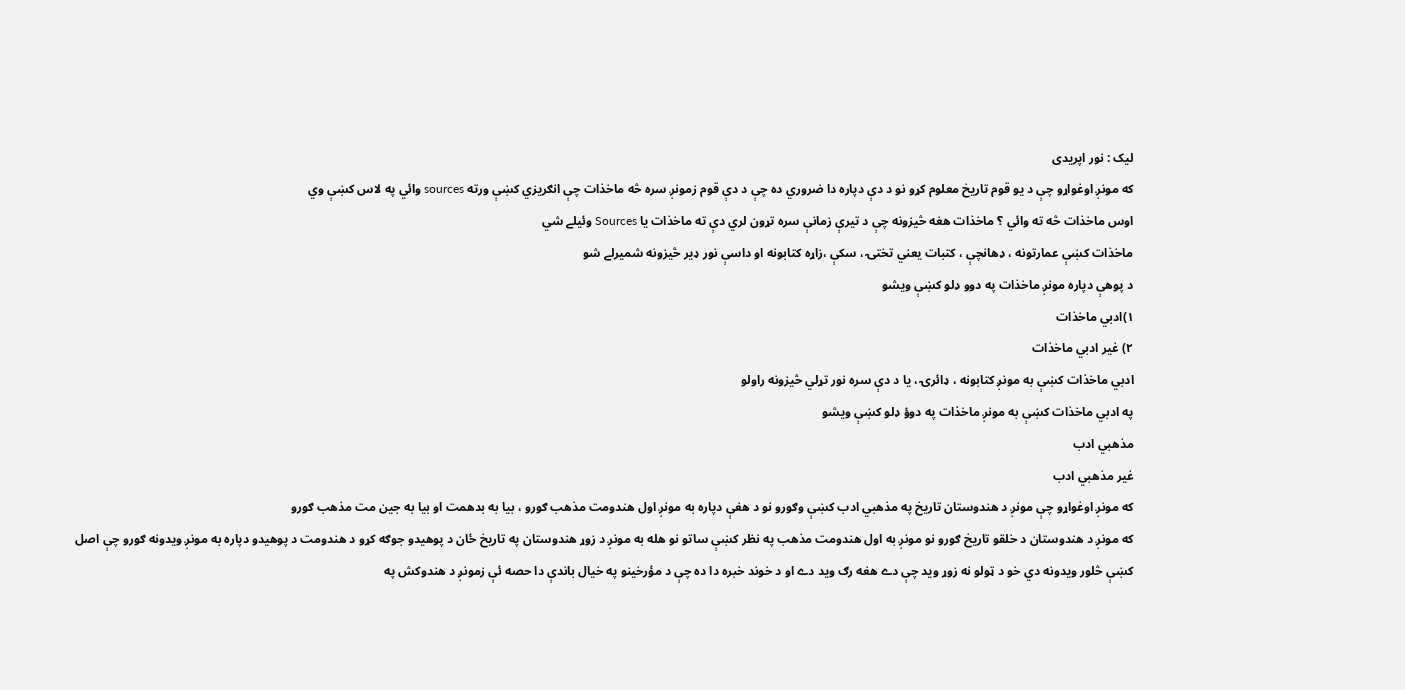لیک : نور اپریدی
که مونږ اوغواړو چې د يو قوم تاريخ معلوم کړو نو د دې دپاره دا ضروري ده چې د دې قوم زمونږ سره څه ماخذات چې انګريزي کښې ورته sources وائي په لاس کښې وي
اوس ماخذات څه ته وائي ؟ ماخذات هغه څيزونه چې د تيرې زمانې سره تړون لري دې ته ماخذات يا Sources وئيلے شي
ماخذات کښې عمارتونه ، ډهانچې ، کتبات يعني تختۍ ، سکې ،زاړه کتابونه او داسې نور ډير څيزونه شميرلے شو
د پوهې دپاره مونږ ماخذات په دوو ډلو کښې ويشو
١)ادبي ماخذات
٢) غير ادبي ماخذات
ادبي ماخذات کښې به مونږ کتابونه ، ډائرۍ ، يا د دې سره نور تړلي څيزونه راولو
په ادبي ماخذات کښې به مونږ ماخذات په دوؤ ډلو کښې ويشو
مذهبي ادب
غير مذهبي ادب
که مونږ اوغواړو چې مونږ د هندوستان تاريخ په مذهبي ادب کښې وګورو نو د هغې دپاره به مونږ اول هندومت مذهب ګورو ، بيا به بدهمت او بيا به جين مت مذهب ګورو
که مونږ د هندوستان د خلقو تاريخ ګورو نو مونږ به اول هندومت مذهب په نظر کښې ساتو نو هله به مونږ د زوړ هندوستان په تاريخ ځان د پوهيدو جوګه کړو د هندومت د پوهيدو دپاره به مونږ ويدونه ګورو چې اصل کښې څلور ويدونه دي خو د ټولو نه زوړ ويد چې دے هغه رګ ويد دے او د خوند خبره دا ده چې د مؤرخينو په خيال باندې دا حصه ئې زمونږ د هندوکش په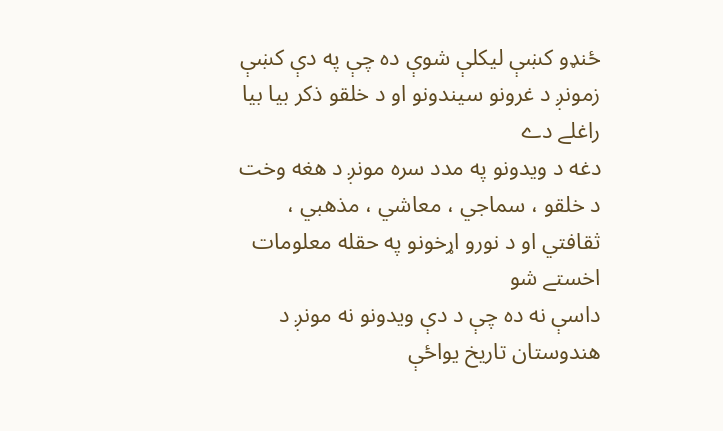ځنډو کښې ليکلې شوې ده چې په دې کښې زمونږ د غرونو سيندونو او د خلقو ذکر بيا بيا راغلے دے
دغه د ويدونو په مدد سره مونږ د هغه وخت د خلقو ، سماجي ، معاشي ، مذهبي ، ثقافتي او د نورو اړخونو په حقله معلومات اخستے شو
داسې نه ده چې د دې ويدونو نه مونږ د هندوستان تاريخ يواځې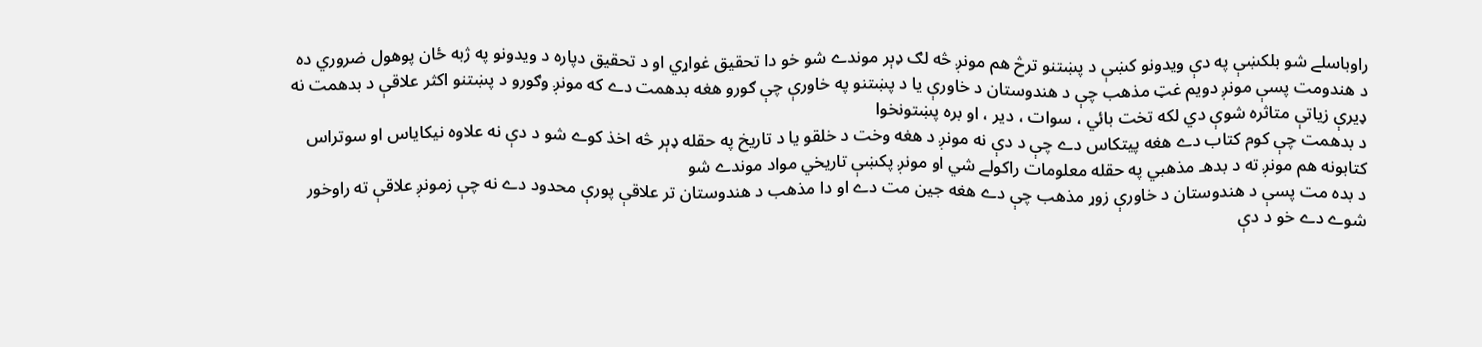راوباسلے شو بلکښې په دې ويدونو کښې د پښتنو ترڅ هم مونږ څه لګ ډېر موندے شو خو دا تحقيق غواړي او د تحقيق دپاره د ويدونو په ژبه ځان پوهول ضروري ده
د هندومت پسې مونږ دويم غټ مذهب چې د هندوستان د خاورې يا د پښتنو په خاورې چې ګورو هغه بدهمت دے که مونږ وګورو د پښتنو اکثر علاقې د بدهمت نه ډيرې زياتې متاثره شوې دي لکه تخت بائي ، سوات ، دير ، او بره پښتونخوا
د بدهمت چې کوم کتاب دے هغه پيتکاس دے چې د دې نه مونږ د هغه وخت د خلقو يا د تاريخ په حقله ډېر څه اخذ کوے شو د دې نه علاوه نيکاياس او سوتراس کتابونه هم مونږ ته د بدهـ مذهبي په حقله معلومات راکولے شي او مونږ پکښې تاريخي مواد موندے شو
د بده مت پسې د هندوستان د خاورې زوړ مذهب چې دے هغه جين مت دے او دا مذهب د هندوستان تر علاقې پورې محدود دے نه چې زمونږ علاقې ته راوخور شوے دے خو د دې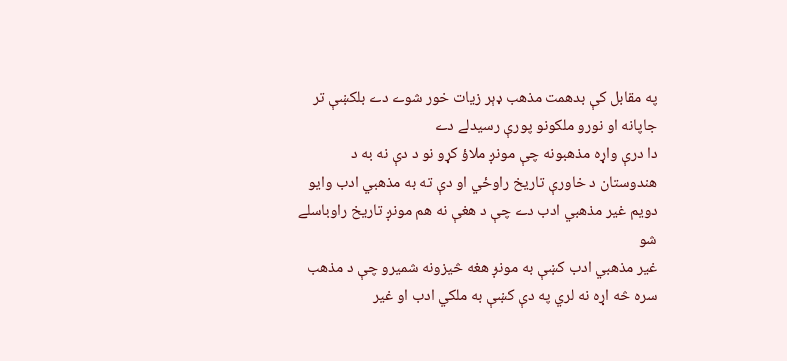په مقابل کې بدهمت مذهب ډېر زيات خور شوے دے بلکښې تر جاپانه او نورو ملکونو پورې رسيدلے دے
دا درې واړه مذهبونه چې مونږ ملاؤ کړو نو د دې نه به د هندوستان د خاورې تاريخ راوځي او دې ته به مذهبي ادب وايو
دويم غير مذهبي ادب دے چې د هغې نه هم مونږ تاريخ راوباسلے شو
غير مذهبي ادب کښې به مونږ هغه څيزونه شميرو چې د مذهب سره څه اړه نه لري په دې کښې به ملکي ادب او غير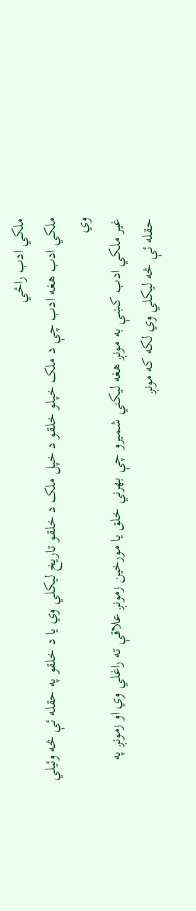ملکي ادب راځي
ملکي ادب هغه ادب چې د ملک خپلو خلقو د خپل ملک د خلقو تاريخ ليکلي وي يا د خلقو په حقله ئې څه وئيلي وي
غير ملکي ادب کښې به مونږ هغه ليکني شميرو چې بهرني خلق يا مورخين زمونږ علاقې ته راغلي وي او زمونږ په حقله ئې څه ليکلي وي لکه که مونږ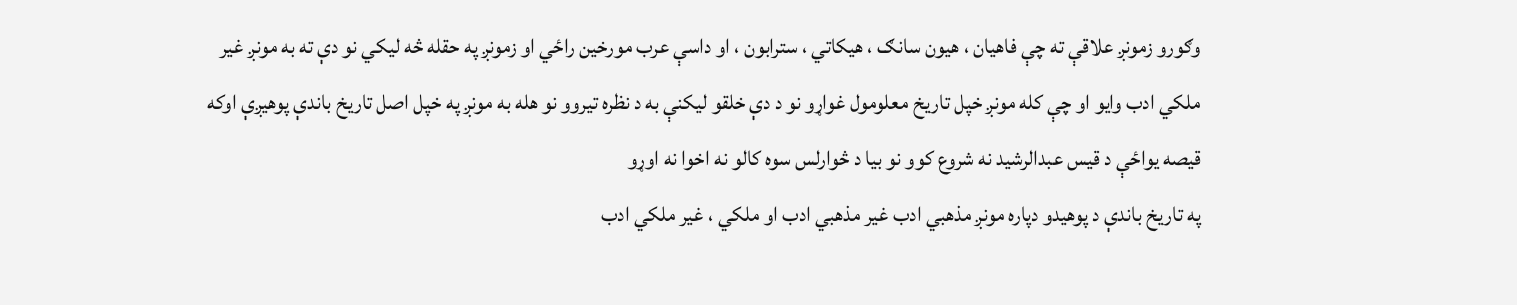وګورو زمونږ علاقې ته چې فاهيان ، هيون سانګ ، هيکاتي ، سترابون ، او داسې عرب مورخين راځي او زمونږ په حقله څه ليکي نو دې ته به مونږ غير ملکي ادب وايو او چې کله مونږ خپل تاريخ معلومول غواړو نو د دې خلقو ليکنې به د نظره تيروو نو هله به مونږ په خپل اصل تاريخ باندې پوهيږې اوکه قيصه يواځې د قيس عبدالرشيد نه شروع کوو نو بيا د څوارلس سوه کالو نه اخوا نه اوړو
په تاريخ باندې د پوهيدو دپاره مونږ مذهبي ادب غير مذهبي ادب او ملکي ، غير ملکي ادب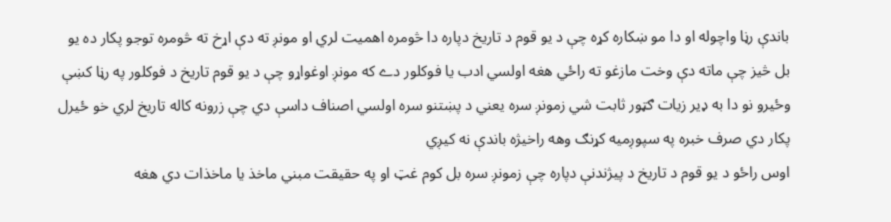باندې رڼا واچوله او دا مو ښکاره کړه چې د يو قوم د تاريخ دپاره دا څومره اهميت لري او مونږ ته دې اړخ ته څومره توجو پکار ده يو بل څيز چې ماته دې وخت مازغو ته راځي هغه اولسي ادب يا فوکلور دے که مونږ اوغواړو چې د يو قوم تاريخ د فوکلور په رڼا کښې وځيرو نو دا به ډير زيات ګټور ثابت شي زمونږ سره يعني د پښتنو سره اولسي اصناف داسې دي چې زرونه کاله تاريخ لري خو ځيرل پکار دي صرف خبره په سپوږميه کړنګ وهه راخيژه باندې نه کيږي
اوس راځو د يو قوم د تاريخ د پيژندنې دپاره چې زمونږ سره بل کوم غټ او په حقيقت مبني ماخذ يا ماخذات دي هغه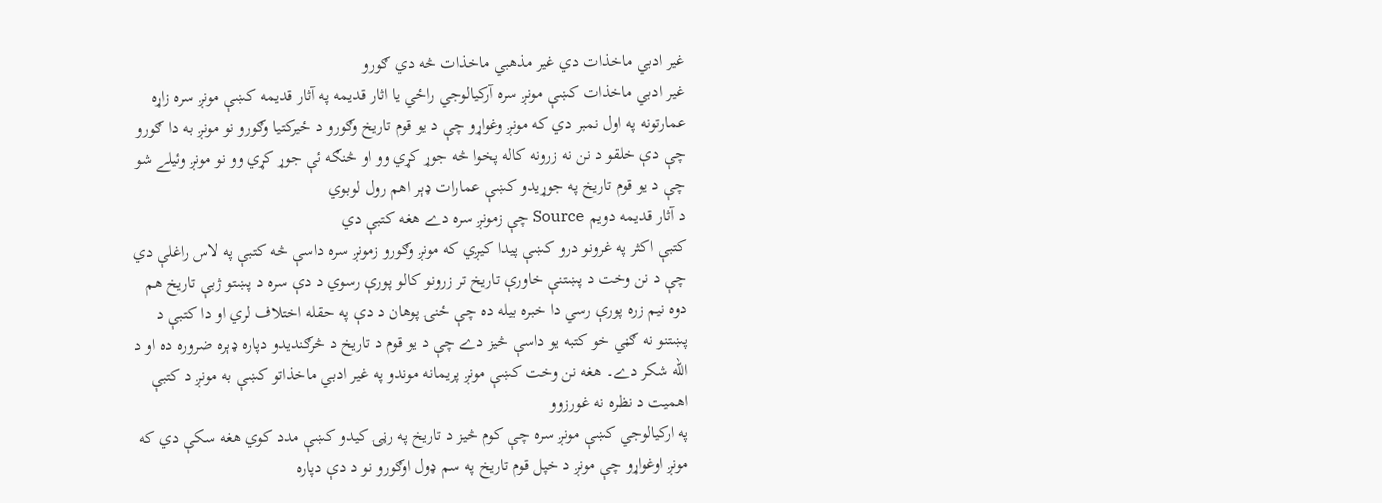غير ادبي ماخذات دي غير مذهبي ماخذات څه دي ګورو
غير ادبي ماخذات کښې مونږ سره آرکيالوجي راځي يا اثار قديمه په آثار قديمه کښې مونږ سره زاړه عمارتونه په اول نمبر دي که مونږ وغواړو چې د يو قوم تاريخ وګورو د ځيرکتيا وګورو نو مونږ به دا ګورو چې دې خلقو د نن نه زرونه کاله پخوا څه جوړ کړي وو او څنګه ئې جوړ کړي وو نو مونږ وئيلے شو چې د يو قوم تاريخ په جوړيدو کښې عمارات ډېر اهم رول لوبوي
د آثار قديمه دويم Source چې زمونږ سره دے هغه کتبې دي
کتبې اکثر په غرونو درو کښې پيدا کيږي که مونږ وګورو زمونږ سره داسې څه کتبې په لاس راغلې دي چې د نن وخت د پښتنې خاورې تاريخ تر زرونو کالو پورې رسوي د دې سره د پښتو ژبې تاريخ هم دوه نيم زره پورې رسي دا خبره بيله ده چې ځنۍ پوهان د دې په حقله اختلاف لري او دا کتبې د پښتنو نه ګڼي خو کتبه يو داسې څيز دے چې د يو قوم د تاريخ د څرګنديدو دپاره ډېره ضروره ده او د الله شکر دے۔ هغه نن وخت کښې مونږ پريمانه موندو په غير ادبي ماخذاتو کښې به مونږ د کتبې اهميت د نظره نه غورزوو
په ارکيالوجي کښې مونږ سره چې کوم څيز د تاريخ په رڼۍ کيدو کښې مدد کوي هغه سکې دي که مونږ اوغواړو چې مونږ د خپل قوم تاريخ په سم ډول اوګورو نو د دې دپاره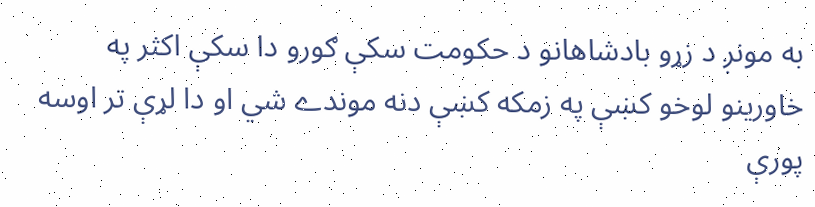به مونږ د زړو بادشاهانو د حکومت سکې ګورو دا سکې اکثر په خاورينو لوخو کښې په زمکه کښې دنه موندے شي او دا لړې تر اوسه پورې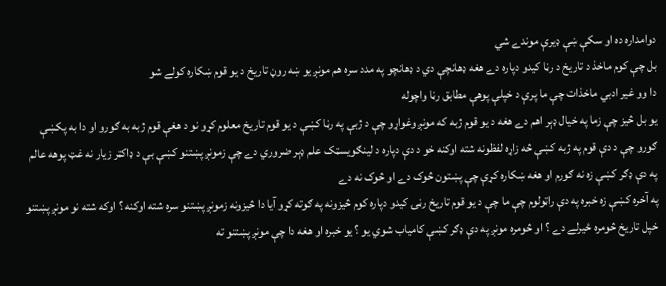دوامداره ده او سکې ښې ډيرې موندے شي
بل چې کوم ماخذ د تاريخ د رڼا کيدو دپاره دے هغه ډهانچې دي د ډهانچو په مدد سره هم مونږ يو ښه روڼ تاريخ د يو قوم ښکاره کولے شو
دا وو غير ادبي ماخذات چې ما پرې د خپلې پوهې مطابق رڼا واچوله
يو بل څيز چې زما په خيال ډېر اهم دے هغه د يو قوم ژبه که مونږ وغواړو چې د ژبې په رڼا کښې د يو قوم تاريخ معلوم کړو نو د هغې قوم ژبه به ګورو او دا به پکښې ګورو چې د دې قوم په ژبه کښې څه زاړه لفظونه شته اوکنه خو د دې دپاره د لينګويسټک علم ډېر ضروري دے چې زمونږ پښتنو کښې بې د ډاکټر زيار نه غټ پوهه عالم په دې ډګر کښې زه نه ګورم او هغه ښکاره کړې چې پښتون څوک دے او څوک نه دے
په آخره کښې زه خبره په دې راټولوم چې ما چې د يو قوم تاريخ رڼۍ کيدو دپاره کوم څيزونه په ګوته کړو آيا دا څيزونه زمونږ پښتنو سره شته اوکنه ؟ اوکه شته نو مونږ پښتنو خپل تاريخ څومره ځيرلے دے ؟ او څومره مونږ په دې ډګر کښې کامياب شوي يو ؟ يو خبره او هغه دا چې مونږ پښتنو ته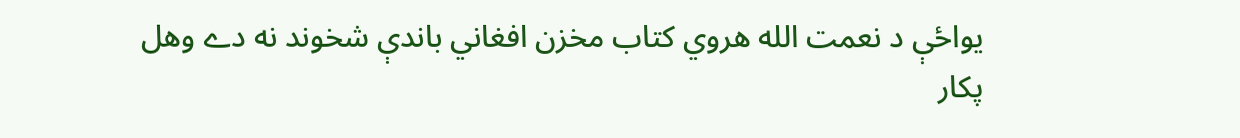يواځې د نعمت الله هروي کتاب مخزن افغاني باندې شخوند نه دے وهل پکار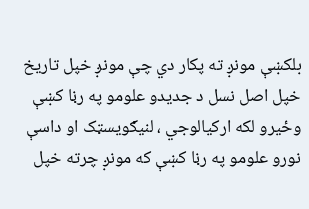بلکښې مونږ ته پکار دي چې مونږ خپل تاريخ خپل اصل نسل د جديدو علومو په رڼا کښې وځيرو لکه ارکيالوجي ، لنيګويسټک او داسې نورو علومو په رڼا کښې که مونږ چرته خپل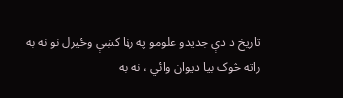تاريخ د دې جديدو علومو په رڼا کښې وځيرل نو نه به راته څوک بيا ديوان وائي ، نه به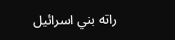راته بني اسرائيل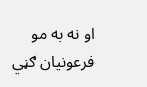او نه به مو فرعونيان ګڼي